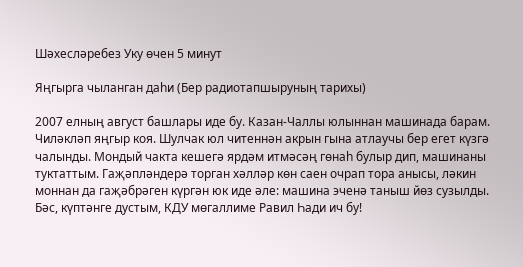Шәхесләребез Уку өчен 5 минут

Яңгырга чыланган даһи (Бер радиотапшыруның тарихы)

2007 елның август башлары иде бу. Казан-Чаллы юлыннан машинада барам. Чиләкләп яңгыр коя. Шулчак юл читеннән акрын гына атлаучы бер егет күзгә чалынды. Мондый чакта кешегә ярдәм итмәсәң гөнаһ булыр дип, машинаны туктаттым. Гаҗәпләндерә торган хәлләр көн саен очрап тора анысы, ләкин моннан да гаҗәбрәген күргән юк иде әле: машина эченә таныш йөз сузылды. Бәс, күптәнге дустым, КДУ мөгаллиме Равил Һади ич бу!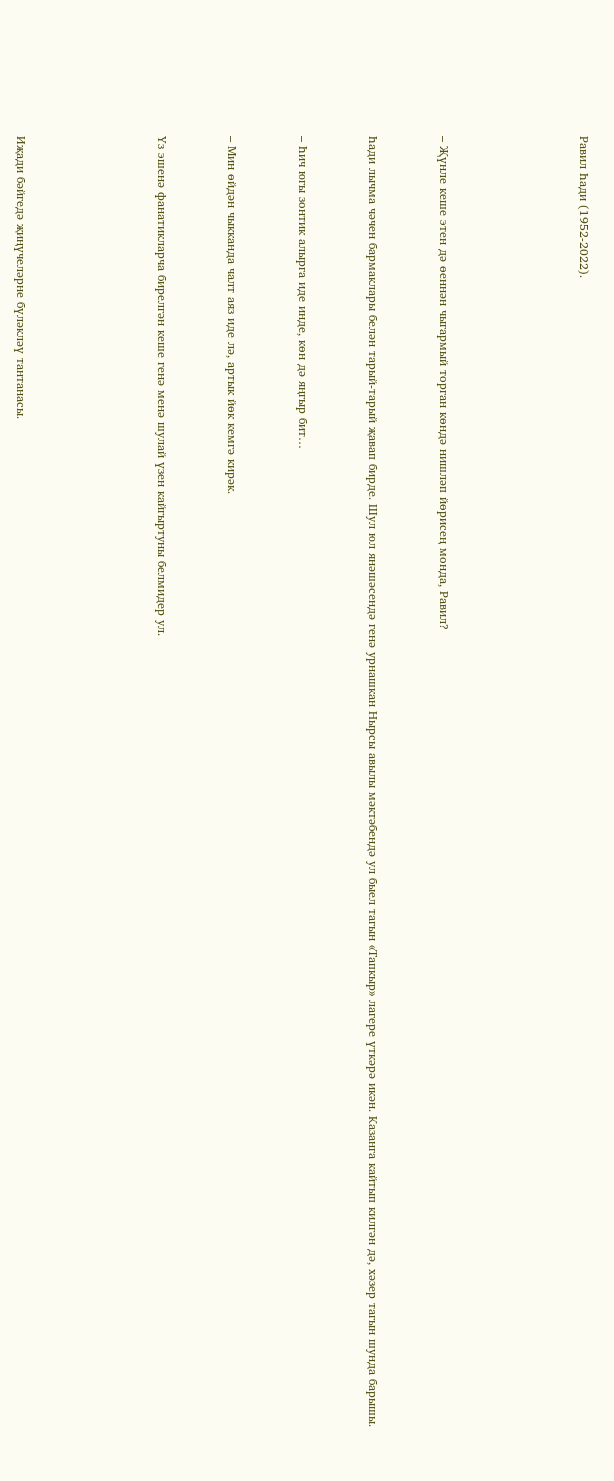Равил Һади (1952-2022).







– Җүнле кеше этен дә өеннән чыгармый торган көндә нишләп йөрисең монда, Равил?



Һади лычма чәчен бармаклары белән тарый-тарый җавап бирде. Шул юл янәшәсендә генә урнашкан Нырсы авылы мәктәбендә ул быел тагын «Тапкыр» лагере үткәрә икән. Казанга кайтып килгән дә, хәзер тагын шунда барышы.



– Һич югы зонтик алырга иде инде, көн дә яңгыр бит…



– Мин өйдән чыкканда чалт аяз иде лә, артык йөк кемгә кирәк.



Үз эшенә фанатикларча бирелгән кеше генә менә шулай үзен кайгыртуны белмидер ул.







Иҗади бәйгедә җиңүчеләрне бүләкләү тантанасы.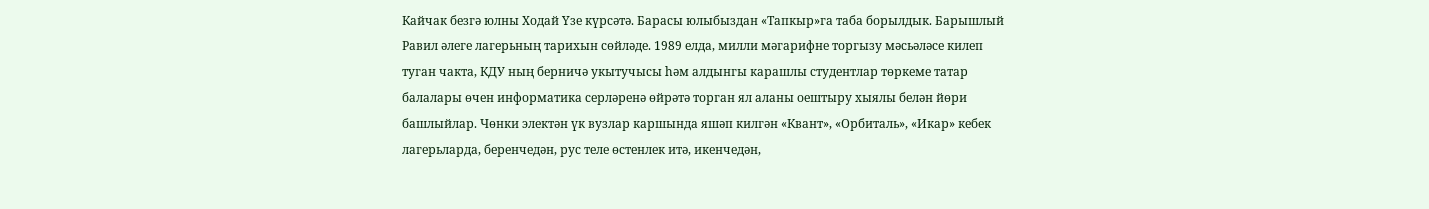Кайчак безгә юлны Ходай Үзе күрсәтә. Барасы юлыбыздан «Тапкыр»га таба борылдык. Барышлый Равил әлеге лагерьның тарихын сөйләде. 1989 елда, милли мәгарифне торгызу мәсьәләсе килеп туган чакта, КДУ ның берничә укытучысы һәм алдынгы карашлы студентлар төркеме татар балалары өчен информатика серләренә өйрәтә торган ял аланы оештыру хыялы белән йөри башлыйлар. Чөнки электән үк вузлар каршында яшәп килгән «Квант», «Орбиталь», «Икар» кебек лагерьларда, беренчедән, рус теле өстенлек итә, икенчедән,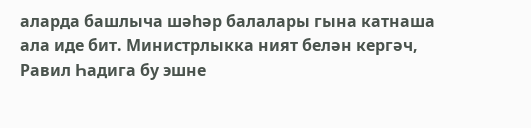аларда башлыча шәһәр балалары гына катнаша ала иде бит. Министрлыкка ният белән кергәч, Равил Һадига бу эшне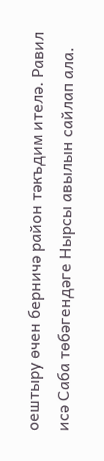оештыру өчен берничә район тәкъдим ителә. Равил исә Саба төбәгендәге Нырсы авылын сайлап ала.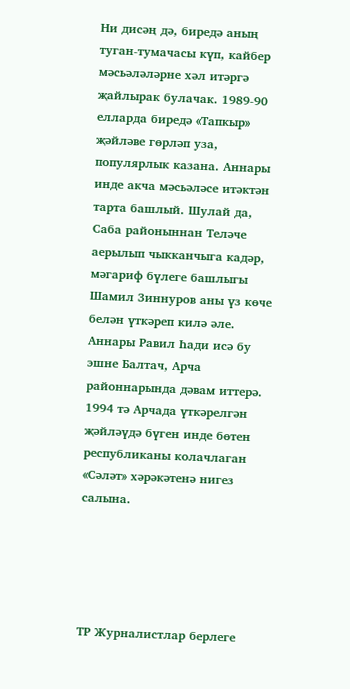Ни дисәң дә, биредә аның туган-тумачасы күп, кайбер мәсьәләләрне хәл итәргә җайлырак булачак. 1989-90 елларда биредә «Тапкыр» җәйләве гөрләп уза, популярлык казана. Аннары инде акча мәсьәләсе итәктән тарта башлый. Шулай да, Саба районыннан Теләче аерылып чыкканчыга кадәр, мәгариф бүлеге башлыгы Шамил Зиннуров аны үз көче белән үткәреп килә әле. Аннары Равил Һади исә бу эшне Балтач, Арча районнарында дәвам иттерә. 1994 тә Арчада үткәрелгән җәйләүдә бүген инде бөтен республиканы колачлаган «Сәләт» хәрәкәтенә нигез салына.





ТР Журналистлар берлеге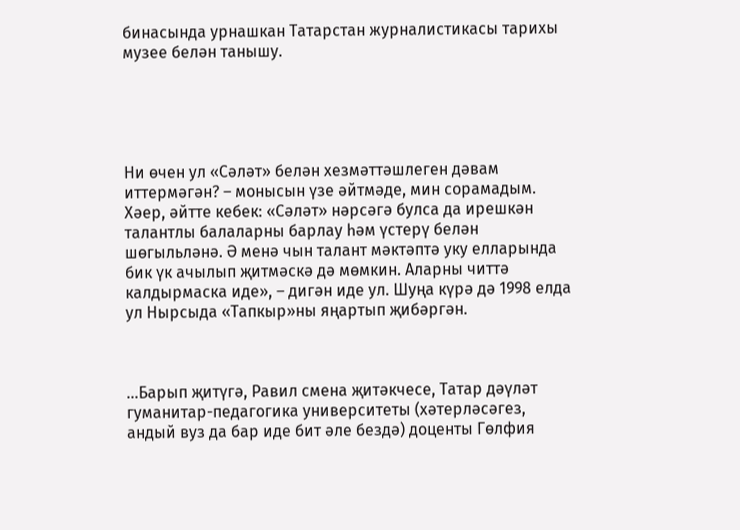бинасында урнашкан Татарстан журналистикасы тарихы музее белән танышу.





Ни өчен ул «Сәләт» белән хезмәттәшлеген дәвам иттермәгән? – монысын үзе әйтмәде, мин сорамадым. Хәер, әйтте кебек: «Сәләт» нәрсәгә булса да ирешкән талантлы балаларны барлау һәм үстерү белән шөгыльләнә. Ә менә чын талант мәктәптә уку елларында бик үк ачылып җитмәскә дә мөмкин. Аларны читтә калдырмаска иде», – дигән иде ул. Шуңа күрә дә 1998 елда ул Нырсыда «Тапкыр»ны яңартып җибәргән.



...Барып җитүгә, Равил смена җитәкчесе, Татар дәүләт гуманитар-педагогика университеты (хәтерләсәгез, андый вуз да бар иде бит әле бездә) доценты Гөлфия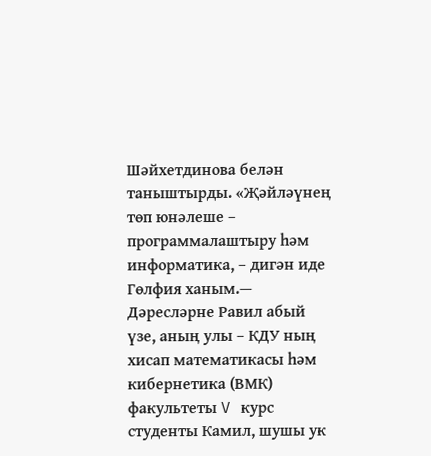Шәйхетдинова белән таныштырды. «Җәйләүнең төп юнәлеше – программалаштыру һәм информатика, – дигән иде Гөлфия ханым.— Дәресләрне Равил абый үзе, аның улы – КДУ ның хисап математикасы һәм кибернетика (ВМК) факультеты V курс студенты Камил, шушы ук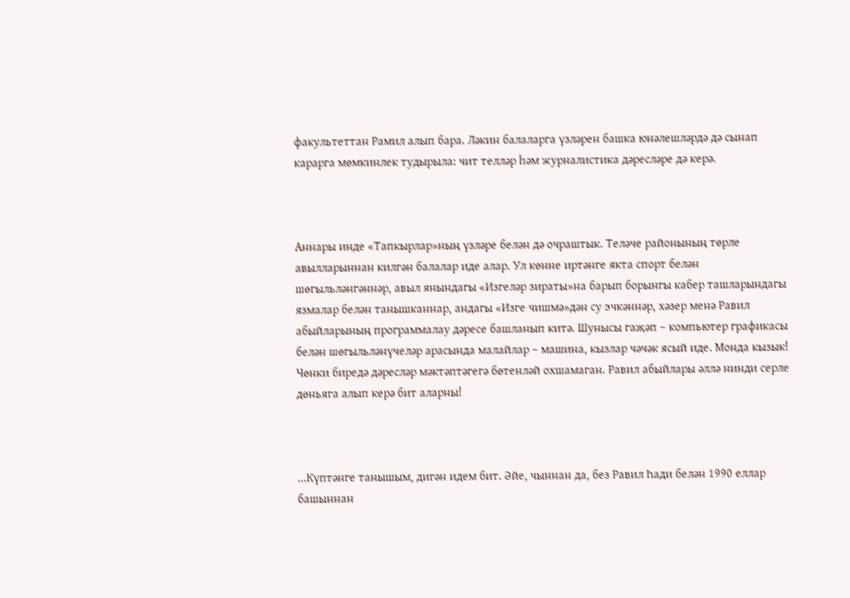факультеттан Рамил алып бара. Ләкин балаларга үзләрен башка юнәлешләрдә дә сынап карарга мөмкинлек тудырыла: чит телләр һәм журналистика дәресләре дә керә.



Аннары инде «Тапкырлар»ның үзләре белән дә очраштык. Теләче районының төрле авылларыннан килгән балалар иде алар. Ул көнне иртәнге якта спорт белән шөгыльләнгәннәр, авыл янындагы «Изгеләр зираты»на барып борынгы кабер ташларындагы язмалар белән танышканнар, андагы «Изге чишмә»дән су эчкәннәр, хәзер менә Равил абыйларының программалау дәресе башланып китә. Шунысы гаҗәп – компьютер графикасы белән шөгыльләнүчеләр арасында малайлар – машина, кызлар чәчәк ясый иде. Монда кызык! Чөнки биредә дәресләр мәктәптәгегә бөтенләй охшамаган. Равил абыйлары әллә нинди серле дөньяга алып керә бит аларны!



...Күптәнге танышым, дигән идем бит. Әйе, чыннан да, без Равил Һади белән 1990 еллар башыннан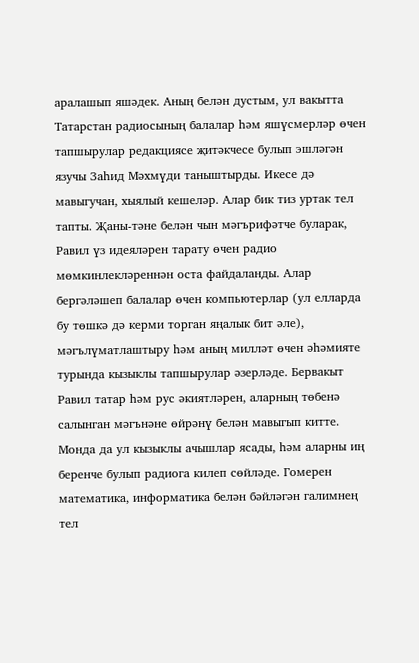аралашып яшәдек. Аның белән дустым, ул вакытта Татарстан радиосының балалар һәм яшүсмерләр өчен тапшырулар редакциясе җитәкчесе булып эшләгән язучы Заһид Мәхмүди таныштырды. Икесе дә мавыгучан, хыялый кешеләр. Алар бик тиз уртак тел тапты. Җаны-тәне белән чын мәгърифәтче буларак, Равил үз идеяләрен тарату өчен радио мөмкинлекләреннән оста файдаланды. Алар бергәләшеп балалар өчен компьютерлар (ул елларда бу төшкә дә керми торган яңалык бит әле), мәгълүматлаштыру һәм аның милләт өчен әһәмияте турында кызыклы тапшырулар әзерләде. Бервакыт Равил татар һәм рус әкиятләрен, аларның төбенә салынган мәгънәне өйрәнү белән мавыгып китте. Монда да ул кызыклы ачышлар ясады, һәм аларны иң беренче булып радиога килеп сөйләде. Гомерен математика, информатика белән бәйләгән галимнең тел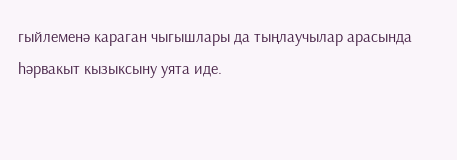гыйлеменә караган чыгышлары да тыңлаучылар арасында һәрвакыт кызыксыну уята иде.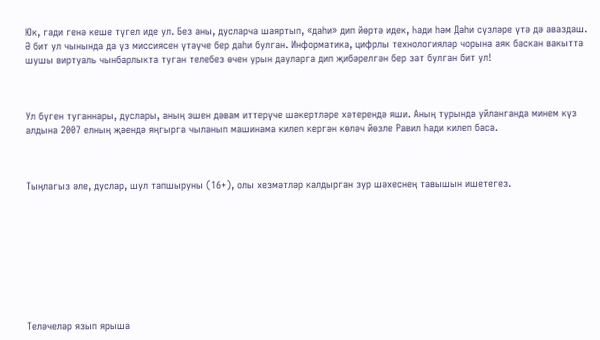Юк, гади генә кеше түгел иде ул. Без аны, дусларча шаяртып, «даһи» дип йөртә идек, Һади һәм Даһи сүзләре үтә дә аваздаш. Ә бит ул чынында да үз миссиясен үтәүче бер даһи булган. Информатика, цифрлы технологияләр чорына аяк баскан вакытта шушы виртуаль чынбарлыкта туган телебез өчен урын дауларга дип җибәрелгән бер зат булган бит ул!



Ул бүген туганнары, дуслары, аның эшен дәвам иттерүче шәкертләре хәтерендә яши. Аның турында уйланганда минем күз алдына 2007 елның җәендә яңгырга чыланып машинама килеп кергән көләч йөзле Равил Һади килеп баса.



Тыңлагыз әле, дуслар, шул тапшыруны (16+), олы хезмәтләр калдырган зур шәхеснең тавышын ишетегез.









Теләчеләр язып ярыша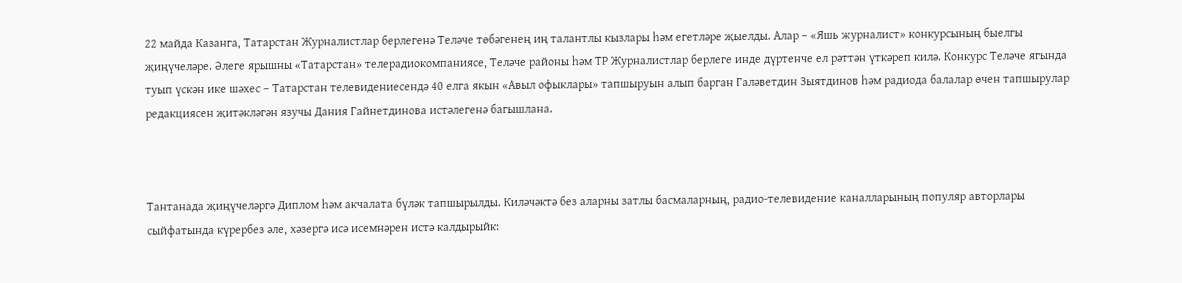22 майда Казанга, Татарстан Журналистлар берлегенә Теләче төбәгенең иң талантлы кызлары һәм егетләре җыелды. Алар – «Яшь журналист» конкурсының быелгы җиңүчеләре. Әлеге ярышны «Татарстан» телерадиокомпаниясе, Теләче районы һәм ТР Журналистлар берлеге инде дүртенче ел рәттән үткәреп килә. Конкурс Теләче ягында туып үскән ике шәхес – Татарстан телевидениесендә 40 елга якын «Авыл офыклары» тапшыруын алып барган Галәветдин Зыятдинов һәм радиода балалар өчен тапшырулар редакциясен җитәкләгән язучы Дания Гайнетдинова истәлегенә багышлана.



Тантанада җиңүчеләргә Диплом һәм акчалата бүләк тапшырылды. Киләчәктә без аларны затлы басмаларның, радио-телевидение каналларының популяр авторлары сыйфатында күрербез әле, хәзергә исә исемнәрен истә калдырыйк: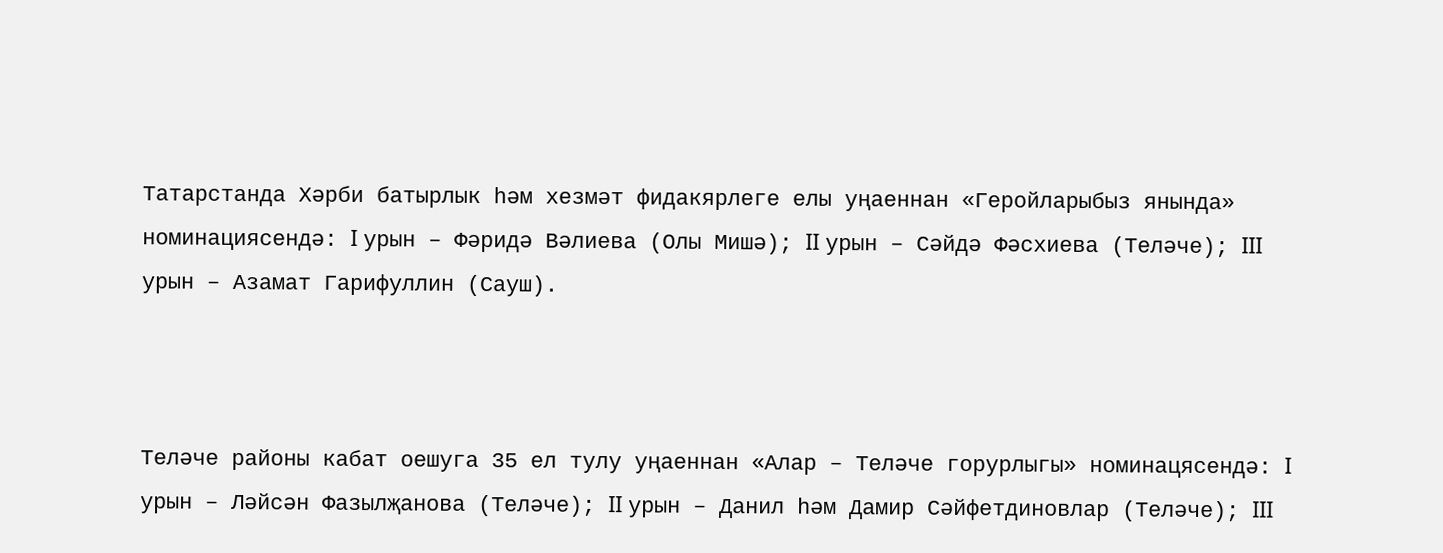Татарстанда Хәрби батырлык һәм хезмәт фидакярлеге елы уңаеннан «Геройларыбыз янында» номинациясендә: I урын – Фәридә Вәлиева (Олы Мишә); II урын – Сәйдә Фәсхиева (Теләче); III урын – Азамат Гарифуллин (Сауш).



Теләче районы кабат оешуга 35 ел тулу уңаеннан «Алар – Теләче горурлыгы» номинацясендә: I урын – Ләйсән Фазылҗанова (Теләче); II урын – Данил һәм Дамир Сәйфетдиновлар (Теләче); III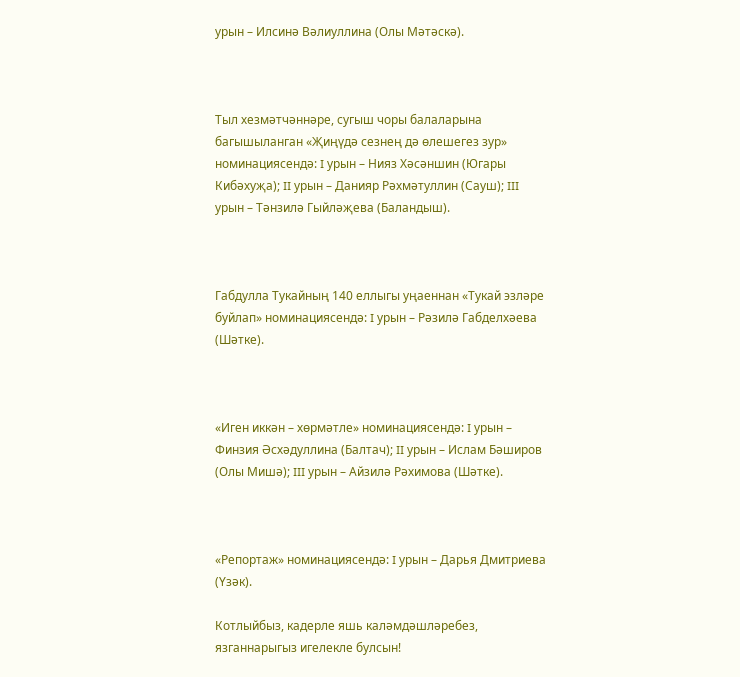урын – Илсинә Вәлиуллина (Олы Мәтәскә).



Тыл хезмәтчәннәре, сугыш чоры балаларына багышыланган «Җиңүдә сезнең дә өлешегез зур» номинациясендә: I урын – Нияз Хәсәншин (Югары Кибәхуҗа); II урын – Данияр Рәхмәтуллин (Сауш); III урын – Тәнзилә Гыйләҗева (Баландыш).



Габдулла Тукайның 140 еллыгы уңаеннан «Тукай эзләре буйлап» номинациясендә: I урын – Рәзилә Габделхәева (Шәтке).



«Иген иккән – хөрмәтле» номинациясендә: I урын – Финзия Әсхәдуллина (Балтач); II урын – Ислам Бәширов (Олы Мишә); III урын – Айзилә Рәхимова (Шәтке).



«Репортаж» номинациясендә: I урын – Дарья Дмитриева (Үзәк).

Котлыйбыз, кадерле яшь каләмдәшләребез, язганнарыгыз игелекле булсын!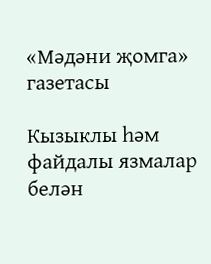«Мәдәни җомга» газетасы

Кызыклы һәм файдалы язмалар белән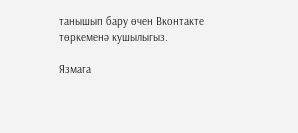танышып бару өчен Вконтакте төркеменә кушылыгыз.

Язмага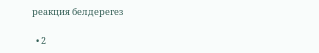реакция белдерегез

  • 2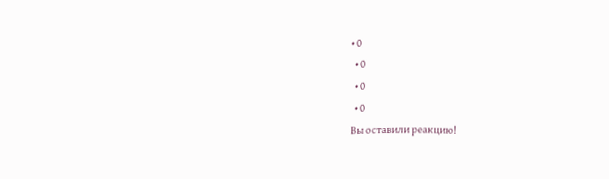• 0
  • 0
  • 0
  • 0
Вы оставили реакцию!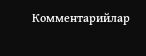Комментарийлар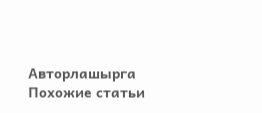Авторлашырга
Похожие статьи